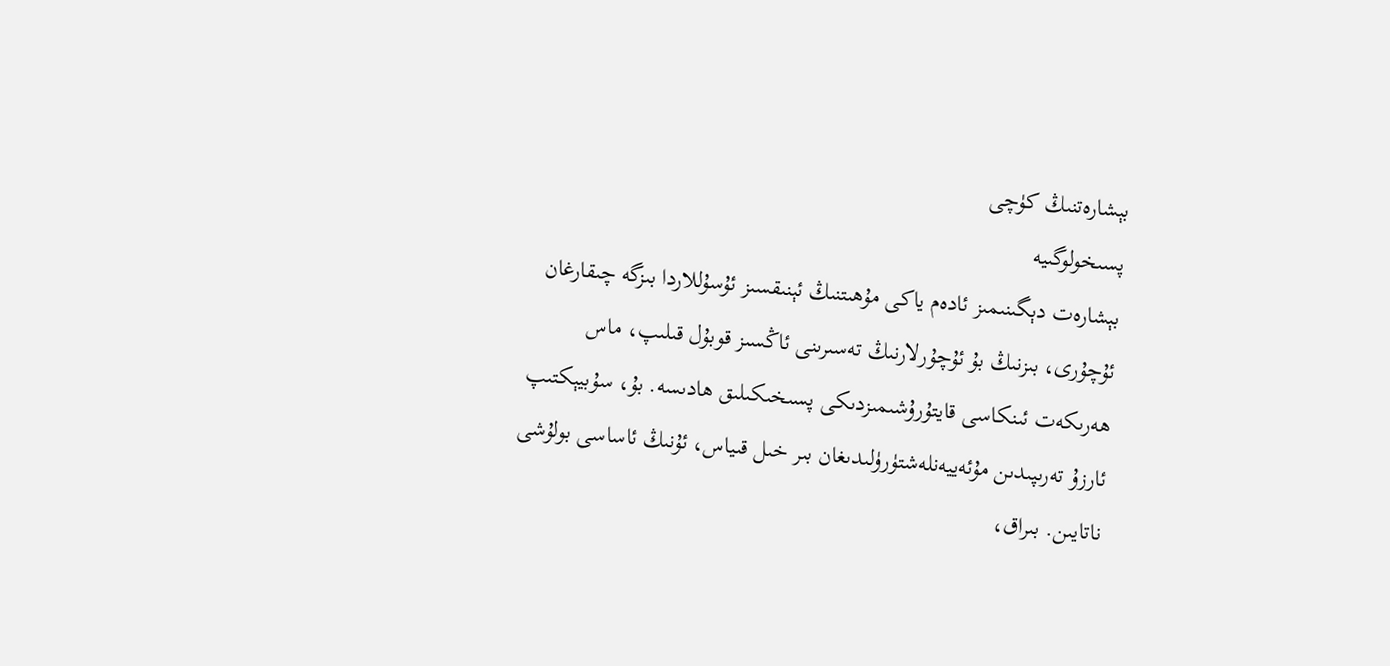بېشارەتنىڭ كۈچى
پسىخولوگىيە
بېشارەت دېگىنىمىز ئادەم ياكى مۇھىتنىڭ ئېنىقسىز ئۇسۇللاردا بىزگە چىقارغان ئۇچۇرى، بىزنىڭ بۇ ئۇچۇرلارنىڭ تەسىرىنى ئاڭسىز قوبۇل قىلىپ، ماس ھەرىكەت ئىنكاسى قايتۇرۇشىمىزدىكى پسىخىكىلىق ھادىسە. بۇ، سۇبيېكتىپ ئارزۇ تەرىپىدىن مۇئەييەنلەشتۈرۈلىدىغان بىر خىل قىياس، ئۇنىڭ ئاساسى بولۇشى ناتايىن. بىراق،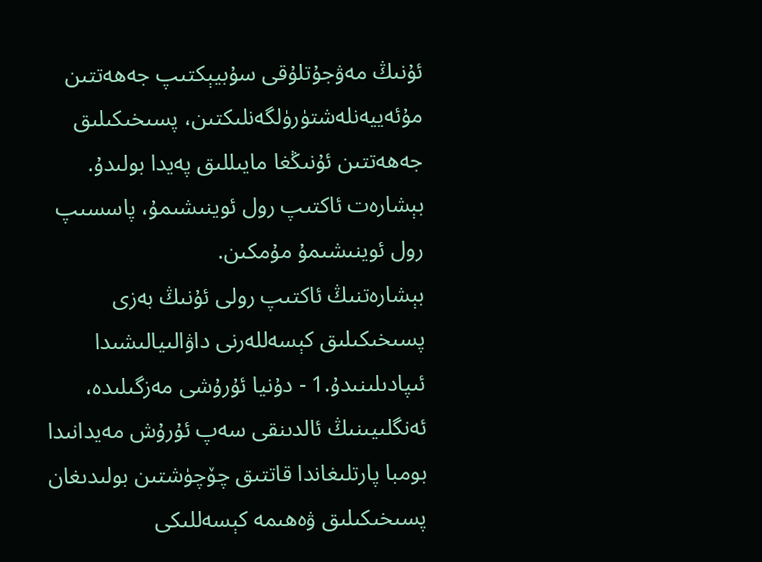ئۇنىڭ مەۋجۇتلۇقى سۇبيېكتىپ جەھەتتىن مۇئەييەنلەشتۈرۈلگەنلىكتىن، پسىخىكىلىق جەھەتتىن ئۇنىڭغا مايىللىق پەيدا بولىدۇ. بېشارەت ئاكتىپ رول ئوينىشىمۇ، پاسسىپ رول ئوينىشىمۇ مۇمكىن.
بېشارەتنىڭ ئاكتىپ رولى ئۇنىڭ بەزى پسىخىكىلىق كېسەللەرنى داۋالىيالىشىدا ئىپادىلىنىدۇ.1 - دۇنيا ئۇرۇشى مەزگىلىدە، ئەنگلىيىنىڭ ئالدىنقى سەپ ئۇرۇش مەيدانىدا بومبا پارتلىغاندا قاتتىق چۆچۈشتىن بولىدىغان پسىخىكىلىق ۋەھىمە كېسەللىكى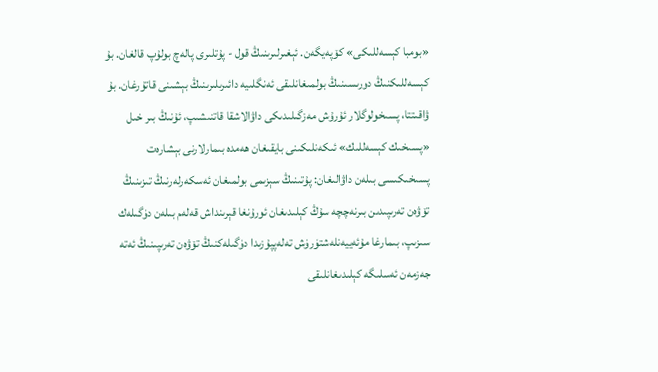«بومبا كېسەللىكى» كۆپەيگەن. ئېغىرلىرىنىڭ قول - پۇتلىرى پالەچ بولۇپ قالغان. بۇ كېسەللىكنىڭ دورىسىنىڭ بولمىغانلىقى ئەنگلىيە دائىرىلىرىنىڭ بېشىنى قاتۇرغان. بۇ ۋاقىتتا، پسىخولوگلار ئۇرۇش مەزگىلىدىكى داۋالاشقا قاتنىشىپ، ئۇنىڭ بىر خىل «پسىخىك كېسەللىك» ئىكەنلىكىنى بايقىغان ھەمدە بىمارلارنى بېشارەت پسىخىكىسى بىلەن داۋالىغان: پۇتىنىڭ سېزىمى بولمىغان ئەسكەرلەرنىڭ تىزىنىڭ تۆۋەن تەرىپىدىن بىرنەچچە سۇڭ كېلىدىغان ئورۇنغا قېرىنداش قەلەم بىلەن دۈگىلەك سىزىپ، بىمارغا مۇئەييەنلەشتۈرۈش تەلەپپۇزىدا دۈگىلەكنىڭ تۆۋەن تەرىپىنىڭ ئەتە جەزمەن ئەسلىگە كېلىدىغانلىقى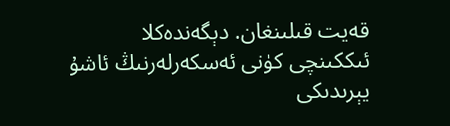قەيت قىلىنغان. دېگەندەكلا ئىككىنچى كۈنى ئەسكەرلەرنىڭ ئاشۇ يېرىدىكى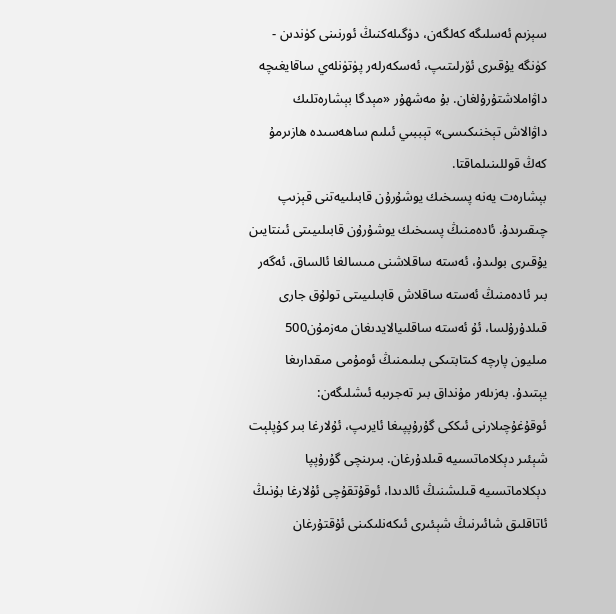سېزىم ئەسلىگە كەلگەن، دۈگىلەكنىڭ ئورنىنى كۈندىن - كۈنگە يۇقىرى ئۆرلىتىپ، ئەسكەرلەر پۈتۈنلەي ساقايغىچە داۋاملاشتۇرۇلغان. بۇ مەشھۇر «مېدگا بېشارەتلىك داۋالاش تېخنىكىسى» تېببىي ئىلىم ساھەسىدە ھازىرمۇ كەڭ قوللىنىلماقتا.
بېشارەت يەنە پسىخىك يوشۇرۇن قابىلىيەتنى قېزىپ چىقىرىدۇ. ئادەمنىڭ پسىخىك يوشۇرۇن قابىلىيىتى ئىنتايىن يۇقىرى بولىدۇ، ئەستە ساقلاشنى مىسالغا ئالساق، ئەگەر بىر ئادەمنىڭ ئەستە ساقلاش قابىلىيىتى تولۇق جارى قىلدۇرۇلسا، ئۇ ئەستە ساقلىيالايدىغان مەزمۇن500 مىليون پارچە كىتابتىكى بىلىمنىڭ ئومۇمى مىقدارىغا يېتىدۇ. بەزىلەر مۇنداق بىر تەجرىبە ئىشلىگەن: ئوقۇغۇچىلارنى ئىككى گۇرۇپپىغا ئايرىپ، ئۇلارغا بىر كۇپلېت شېئىر دېكلاماتسىيە قىلدۇرغان. بىرىنچى گۇرۇپپا دېكلاماتسىيە قىلىشنىڭ ئالدىدا، ئوقۇتقۇچى ئۇلارغا بۇنىڭ ئاتاقلىق شائىرنىڭ شېئىرى ئىكەنلىكىنى ئۇقتۇرغان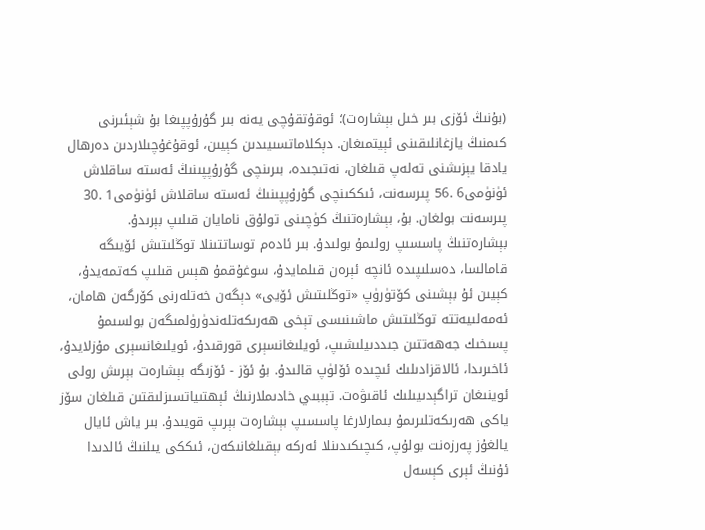(بۇنىڭ ئۆزى بىر خىل بېشارەت)؛ ئوقۇتقۇچى يەنە بىر گۇرۇپپىغا بۇ شېئىرنى كىمنىڭ يازغانلىقىنى ئېيتمىغان. دېكلاماتسىيىدىن كېيىن، ئوقۇغۇچىلاردىن دەرھال يادقا يېزىشنى تەلەپ قىلغان، نەتىجىدە، بىرىنچى گۇرۇپپىنىڭ ئەستە ساقلاش ئۈنۈمى6 .56 پىرسەنت، ئىككىنچى گۇرۇپپىنىڭ ئەستە ساقلاش ئۈنۈمى1 .30 پىرسەنت بولغان. بۇ، بېشارەتنىڭ كۈچىنى تولۇق نامايان قىلىپ بېرىدۇ.
بېشارەتنىڭ پاسسىپ رولىمۇ بولىدۇ. بىر ئادەم توساتتىنلا توڭلىتىش ئۆيىگە قامالسا، دەسلىپىدە ئانچە ئېرەن قىلمايدۇ، سوغۇقمۇ ھېس قىلىپ كەتمەيدۇ، كېيىن ئۇ بېشىنى كۆتۈرۈپ «توڭلىتىش ئۆيى» دېگەن خەتلەرنى كۆرگەن ھامان، ئەمەلىيەتتە توڭلىتىش ماشىنىسى تېخى ھەرىكەتلەندۈرۈلمىگەن بولسىمۇ پسىخىك جەھەتتىن جىددىيلىشىپ، ئويلىغانسېرى قورقىدۇ، ئويلىغانسېرى مۇزلايدۇ، ئاخىرىدا، ئالاقزادىلىك ئىچىدە ئۆلۈپ قالىدۇ. بۇ ئۆز - ئۆزىگە بېشارەت بېرىش رولى ئوينىغان تراگېدىيىلىك ئاقىۋەت. تېببىي خادىملارنىڭ ئېھتىياتسىزلىقتىن قىلغان سۆز ياكى ھەرىكەتلىرىمۇ بىمارلارغا پاسسىپ بېشارەت بېرىپ قويىدۇ. بىر ياش ئايال يالغۇز پەرزەنت بولۇپ، كىچىكىدىنلا ئەركە بېقىلغانىكەن، ئىككى يىلنىڭ ئالدىدا ئۇنىڭ ئېرى كېسەل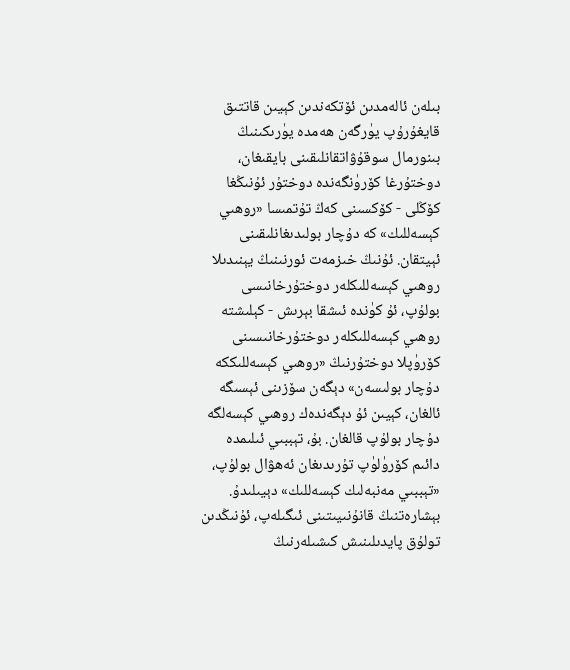بىلەن ئالەمدىن ئۆتكەندىن كېيىن قاتتىق قايغۇرۇپ يۈرگەن ھەمدە يۈرىكىنىڭ بىنورمال سوقۇۋاتقانلىقىنى بايقىغان، دوختۇرغا كۆرۈنگەندە دوختۇر ئۇنىڭغا كۆڭلى - كۆكسىنى كەڭ تۇتمىسا «روھىي كېسەللىك» كە دۇچار بولىدىغانلىقىنى ئېيتقان. ئۇنىڭ خىزمەت ئورنىنىڭ يېنىدىلا روھىي كېسەللىكلەر دوختۇرخانىسى بولۇپ، ئۇ كۈندە ئىشقا بېرىش - كېلىشتە روھىي كېسەللىكلەر دوختۇرخانىسىنى كۆرۈپلا دوختۇرنىڭ «روھىي كېسەللىككە دۇچار بولىسەن» دېگەن سۆزىنى ئېسىگە ئالغان، كېيىن ئۇ دېگەندەك روھىي كېسەلگە دۇچار بولۇپ قالغان. بۇ، تېببىي ئىلىمدە دائىم كۆرۈلۈپ تۇرىدىغان ئەھۋال بولۇپ، «تېببىي مەنبەلىك كېسەللىك» دېيىلىدۇ.
بېشارەتنىڭ قانۇنىيىتىنى ئىگىلەپ، ئۇنىڭدىن تولۇق پايدىلىنىش كىشىلەرنىڭ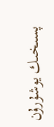پسىخىك يوشۇرۇن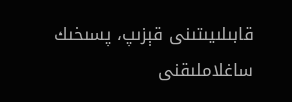قابىلىيىتىنى قېزىپ، پسىخىك ساغلاملىقنى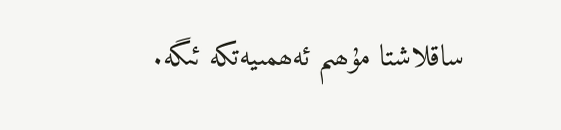ساقلاشتا مۇھىم ئەھمىيەتكە ئىگە.